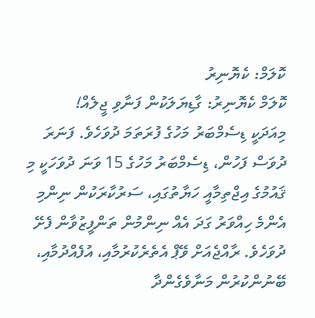ކޮލަމް: ކެޔޮނިރު
ކޮލަމް ކެޔޮނިރު: ގާޑިޔަލަކުން ފަނާވި ޖީލެއް!
މިއަދަކީ ޑިސެމްބަރު މަހުގެ ފުރަތަމަ ދުވަހެވެ. ފަނަރަ ދުވަސް ފަހުން، ޑިސެމްބަރު މަހުގެ 15 ވަނަ ދުވަހަކީ މި ޤައުމުގެ އިޖްތިމާއީ ހަޔާތުގައި، ސަރުކާރަކުން ނިންމި އެންމެ ހިއްވަރު ގަދަ އެއް ނިންމުން ތަންފީޒުވާން ފެށޭ ދުވަހެވެ. ރާއްޖެއަށް ވޭޕް އެތެރެކުރުމާއި، އުފެއްދުމާއި، ބޭނުންކުރުން މަނާވެގެންދާ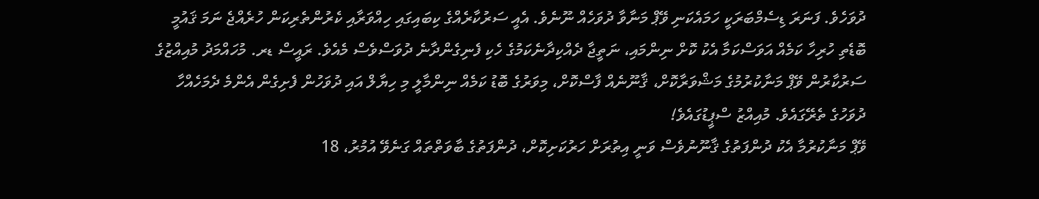ދުވަހެވެ. ފަނަރަ ޑިސެމްބަރަކީ ހަމައެކަނި ވޭޕް މަނާވާ ދުވަހެއް ނޫނެވެ. އެއީ ސަރުކާރެއްގެ ކިބައިގައި ހިއްވަރާއި ކެރުންތެރިކަން ހުރެއްޖެ ނަމަ ޤައުމީ ބޮޑެތި ހުރިހާ ކަމެއް އަވަސްކަމާ އެކު ކޮށް ނިންމައި، ނަތީޖާ ދެއްކިދާނެކަމުގެ ހެކި ފެނިގެންދާނެ ދުވަސްވެސް މެއެވެ. ރައީސް ޑރ. މުހައްމަދު މުއިއްޒުގެ ސަރުކާރުން ވޭޕް މަނާކުރުމުގެ މަޝްވަރާކޮށް، ޤާނޫނެއް ފާސްކޮށް، މިވަރުގެ ބޮޑު ކަމެއް ނިންމާލީ މި ހިޔާލް އައި ދުވަހުން ފެށިގެން އެންމެ ދެމަހެއްހާ ދުވަހުގެ ތެރޭގައެވެ. މުއިއްޒު ސްޕީޑުގައެވެ!
ވޭޕް މަނާކުރުމާ އެކު ދުންފަތުގެ ޤާނޫނުވެސް ވަނީ އިތުރަށް ހަރުކަށިކޮށް، ދުންފަތުގެ ބާވަތްތައް ގަނެވޭ އުމުރު، 18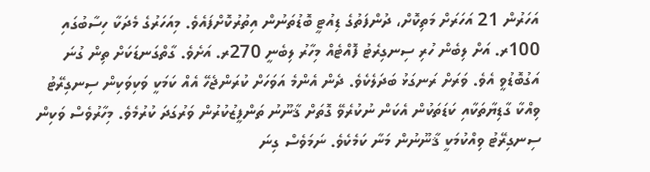އަހަރުން 21 އަހަރަށް މަތިކޮށް، ދުންފަތުގެ ޑިއުޓީ ބޮޑުތަނުން އިތުރުކޮށްފައެވެ. މިއަހަރުގެ މެދަކާ ހިސާބުގައި 100ރ. އަށް ލިބެން ހުރި ސިނގިރެޓު ފޮއްޓެއް މިހާރު ލިބެނީ 270ރ. އަށެވެ. ގާތްގަނޑަކަށް ތިން ގުނަ އަގުބޮޑުވީ އެވެ. ވަރަށް ރަނގަޅު ބަދަލެކެވެ. ދެން އެންމެ އަވަހަށް ކުރަންޖެހޭ އެއް ކަމަކީ ވަކިވަކިން ސިނގިރޭޓު ވިއްކާ ގާޑިޔާތަކާއި ކަޑަތަކުން އެކަން ނުކުރެވޭ ގޮތަށް ޤާނޫނު ތަންފީޒުކުރުން ވަރުގަދަ ކުރުމެވެ. މިހާރުވެސް ވަކިން ސިނގިރޭޓު ވިއްކުމަކީ ޤާނޫނުން މަނާ ކަމެކެވެ. ނަމަވެސް ގިނަ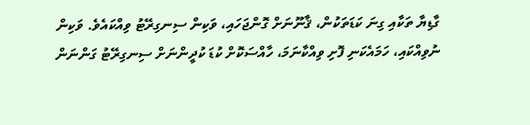ގާޑިޔާ ތަކާއި ގިނަ ކަޑަތަކުން، ޤާނޫނަށް ގޮންޖަހައި، ވަކިން ސިނގިރޭޓު ވިއްކައެވެ. ވަކިން ނުވިއްކައި، ހަމައެކަނި ފޮށި ވިއްކާނަމަ، ހާއްސަކޮށް ކުޑަ ކުދީންނަށް ސިނގިރޭޓު ގަންނަން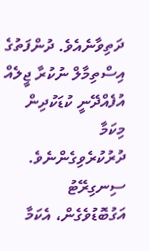ދަތިވާނެއެވެ. ދުންފަތުގެ އިސްތިމާލް ނުކުރާ ޖީލެއް އުފެއްދޭނީ ކުޑަކުދިން މިކަމާ ދުރުކުރެވިގެންނެވެ.
ސިނގިރޭޓު އަގުބޮޑުވެގެން، އެކަމާ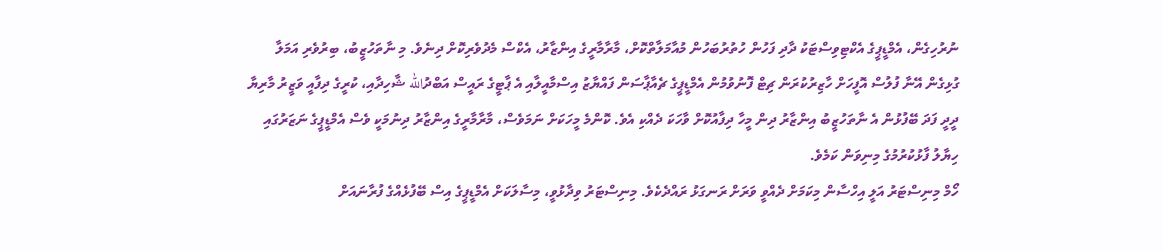ނުރުހިގެން، އެމްޑީޕީގެ އެކްޓިވިސްޓަކު ދާދި ފަހުން ހުތުރުބަހުން މުއާމަލާތްކޮށް، މާރާމާރީގެ އިންޒާރު، އެކްސް މެދުވެރިކޮށް ދިނެވެ. މި ނާތަހުޒީބު، ބިރުވެރި އަމަލާ ގުޅިގެން އޭނާ ފުލުސް އޮފީހަށް ހާޒިރުކުރަން ޗިޓް ފޮނުވުމުން އެމްޑީޕީގެ ޗެއާޕާސަން ފައްޔާޒު އިސްމާއީލާއި އެ ޕާޓީގެ ރައީސް އަބްދުالله ޝާހިދާއި، ކުރީގެ ދިފާއީ ވަޒީރު މާރިޔާ ދީދީ ފަދަ ބޭފުޅުން އެ ނާތަހުޒީބު އިންޒާރު ދިން މީހާ ދިފާއުކޮށް ވާހަކަ ދެއްކި އެވެ. ކޮންމެ މީހަކަށް ނަމަވެސް، މާރާމާރީގެ އިންޒާރު ދިނުމަކީ ވެސް އެމްޑީޕީގެ ނަޒަރުގައި ހިޔާލު ފާޅުކުރުމުގެ މިނިވަން ކަމެވެ.
ހޯމް މިނިސްޓަރު އަލީ އިހްސާން މިކަމަށް ދެއްވީ ވަރަށް ރަނގަޅު ރައްދެކެވެ. މިނިސްޓަރު ވިދާޅުވީ، މިސާލަކަށް އެމްޑީޕީގެ އިސް ބޭފުޅެއްގެ ފުރާނައަށް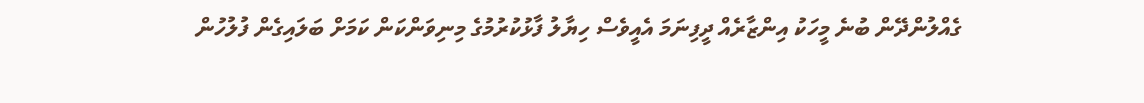ގެއްލުންދޭން ބުނެ މީހަކު އިންޒާރެއް ދީފިނަމަ އެއީވެސް ހިޔާލު ފާޅުކުރުމުގެ މިނިވަންކަން ކަމަށް ބަލައިގެން ފުލުހުން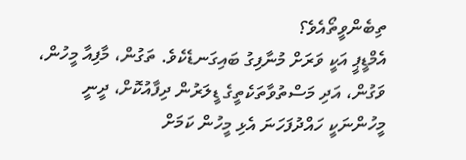ތިބެންވީތޯއެވެ؟
އެމްޑީޕީ އަކީ ވަރަށް މުނާފިގު ބައިގަނޑެކެވެ. ތަގުން، މާފިއާ މީހުން، ވަގުން، އަދި މަސްތުވާތަކެތީގެ ޑީލަރުން ދިފާއުކޮށް، ދީނީ މީހުންނަކީ ހައްދުފަހަނަ އެޅި މީހުން ކަމަށް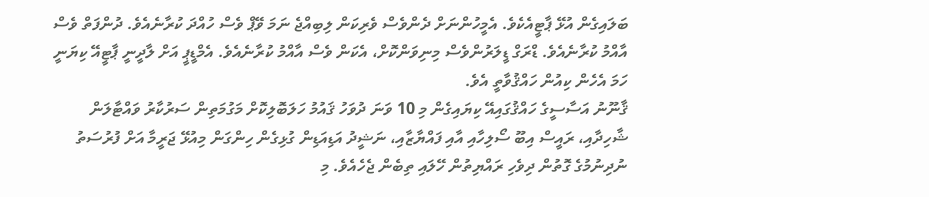ބަލައިގެން އުޅޭ ޕާޓީއެކެވެ. އެމީހުންނަށް ދެންވެސް ވެރިކަން ލިބިއްޖެ ނަމަ ވޭޕް ވެސް ހުއްދަ ކުރާނެއެވެ. ދުންފަތް ވެސް އާއްމު ކުރާނެއެވެ. ޑްރަގް ޑީލަރުންވެސް މިނިވަންކޮށް، އެކަން ވެސް އާއްމު ކުރާނެއެވެ. އެމްޑީޕީ އަށް ލާދީނީ ޕާޓީއޭ ކިޔަނީ ހަމަ އެހެން ކިއުން ހައްޤުވާތީ އެވެ.
ޤާނޫނު އަސާސީގެ ހައްޤުގައިއޭ ކިޔައިގެން މި 10 ވަނަ ދުވަހު ޤައުމު ހަލަބޮލިކޮށް މަގުމަތިން ސަރުކާރު ވައްޓާލަން ޝާހިދާއި، ރައީސް އިބޫ ސޯލިހާއި އާއި ފައްޔާޒާއި، ނަޝީދު އަޑިއަޑިން ގުޅިގެން ހިންގަން މިއުޅޭ ޖަރީމާ އަށް ފުރުސަތު ނުދިނުމުގެ ގޮތުން ދިވެހި ރައްޔިތުން ހޭލައި ތިބެން ޖެހެއެވެ. މި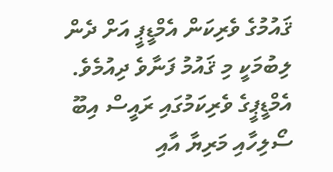ޤައުމުގެ ވެރިކަން އެމްޑީޕީ އަށް ދެން ލިބުމަކީ މި ޤައުމު ފަނާވެ ދިއުމެވެ. އެމްޑީޕީގެ ވެރިކަމުގައި ރައީސް އިބޫ ސޯލިހާއި މަރިޔާ އާއި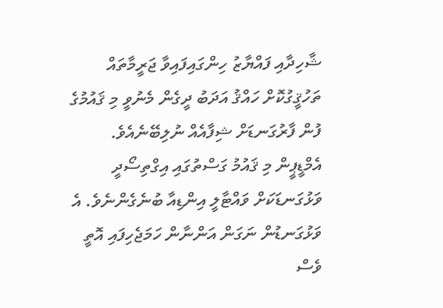ޝާހިދާއި ފައްޔާޒު ހިންގައިފައިވާ ޖަރީމާތައް ތަހުޤީގުކޮށް ހައްޤު އަދަބު ދީގެން މެނުވީ މި ޤައުމުގެ ފުން ފާރުގަނޑަށް ޝިފާއެއް ނުލިބޭނެއެވެ.
އެމްޑީޕީން މި ޤައުމު ގަސްތުގައި އިގްތިސޯދީ ވަޅުގަނޑަކަށް ވައްޓާލީ އިންޑިއާ ބުނެގެންނެވެ. އެ ވަޅުގަނޑުން ނަގަން އަންނާން ހަމަޖެހިފައި އޮތީ ވެސް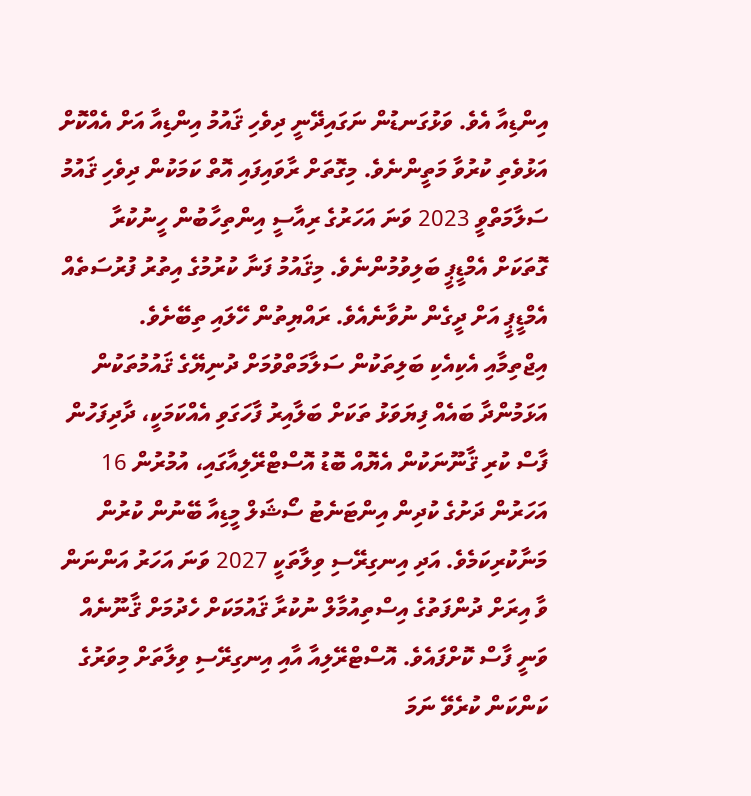އިންޑިއާ އެވެ. ވަޅުގަނޑުން ނަގައިދޭނީ ދިވެހި ޤައުމު އިންޑިއާ އަށް އެއްކޮށް އަޅުވެތި ކުރުވާ މަތީންނެވެ. މިގޮތަށް ރާވައިފައި އޮތް ކަމަކުން ދިވެހި ޤައުމު ސަލާމަތްވީ 2023 ވަނަ އަހަރުގެ ރިއާސީ އިންތިހާބުން ހީނުކުރާ ގޮތަކަށް އެމްޑީޕީ ބަލިވުމުންނެވެ. މިޤައުމު ފަނާ ކުރުމުގެ އިތުރު ފުރުސަތެއް އެމްޑީޕީ އަށް ދީގެން ނުވާނެއެވެ. ރައްޔިތުން ހޭލައި ތިބޭށެވެ.
އިޖްތިމާއި އެކިއެކި ބަލިތަކުން ސަލާމަތްވުމަށް ދުނިޔޭގެ ޤައުމުތަކުން އަޅަމުންދާ ބައެއް ފިޔަވަޅު ތަކަށް ބަލާއިރު ފާހަގަވި އެއްކަމަކީ، ދާދިފަހުން ފާސް ކުރި ޤާނޫނަކުން އެޔޮއް ބޮޑު އޮސްޓްރޭލިއާގައި، އުމުރުން 16 އަހަރުން ދަށުގެ ކުދިން އިންޓަނެޓު ސޯޝަލް މީޑިއާ ބޭނުން ކުރުން މަނާކުރިކަމެވެ. އަދި އިނގިރޭސި ވިލާތަކީ 2027 ވަނަ އަހަރު އަންނަން ވާ އިރަށް ދުންފަތުގެ އިސްތިއުމާލް ނުކުރާ ޤައުމަކަށް ހެދުމަށް ޤާނޫނެއް ވަނީ ފާސް ކޮށްފައެވެ. އޮސްޓްރޭލިއާ އާއި އިނގިރޭސި ވިލާތަށް މިވަރުގެ ކަންކަން ކުރެވޭ ނަމަ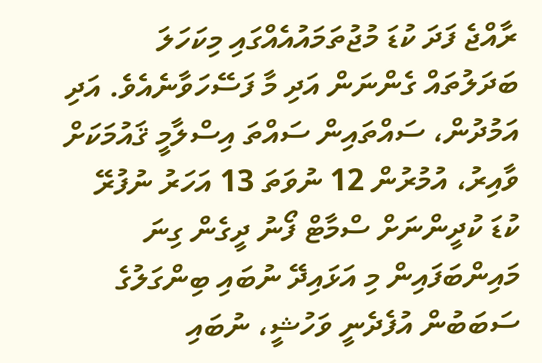ރާއްޖެ ފަދަ ކުޑަ މުޖުތަމައުއެއްގައި މިކަހަލަ ބަދަލުތައް ގެންނަން އަދި މާ ފަސޭހަވާނެއެވެ. އަދި އަމުދުން، ސައްތައިން ސައްތަ އިސްލާމީ ޤައުމަކަށް ވާއިރު، އުމުރުން 12 ނުވަތަ 13 އަހަރު ނުފުރޭ ކުޑަ ކުދީންނަށް ސްމާޓް ފޯނު ދީގެން ގިނަ މައިންބަފައިން މި އަޅައިދޭ ނުބައި ބިންގަލުގެ ސަބަބުން އުފެދެނީ ވަހުޝީ، ނުބައި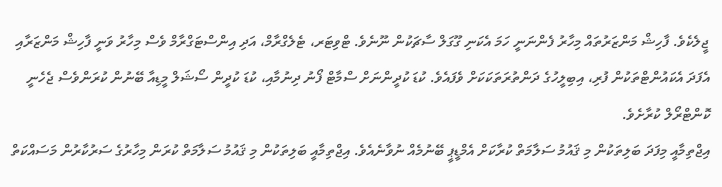ޖީލެކެވެ. ފާހިޝް މަންޒަރުތައް މިހާރު ފެންނަނީ ހަމަ އެކަނި ގޫގަލް ސާޗަކުން ނޫނެވެ. ޓްވިޓަރ، ޓެލެގްރާމް، އަދި އިންސްޓަގްރާމް ވެސް މިހާރު ވަނީ ފާހިޝް މަންޒަރާއި އެފަދަ އެކައުންޓްތަކުން ފުރި، އިބިލީހުގެ ދަންތުރަތަކަކަށް ވެފައެވެ. ކުޑަ ކުދީންނަށް ސްމާޓް ފޯނު ދިނުމާއި، ކުޑަ ކުދީން ސޯޝަލް މީޑިއާ ބޭނުން ކުރަންވެސް ޖެހެނީ ކޮންޓްރޯލް ކުރާށެވެ.
އިޖްތިމާއީ މިފަދަ ބަލިތަކުން މި ޤައުމު ސަލާމަތް ކުރާކަށް އެމްޑީޕީ ބޭނުމެއް ނުވާނެއެވެ. އިޖްތިމާއީ ބަލިތަކުން މި ޤައުމު ސަލާމަތް ކުރަން މިހާރުގެ ސަރުކާރުން މަސައްކަތް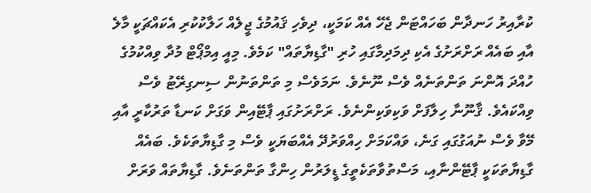ކުރާއިރު ހަނދާން ބަހައްޓަން ޖެހޭ އެއް ކަމަކީ، ދިވެހި ޤައުމުގެ ޖީލެއް ހަލާކުކުރި އެކައްޗަކީ މާލެ އާއި ބައެއް ރަށްރަށުގެ އެކި ދިމަދިމާގައި ހުރި "ގާޑިޔާތައް" ކަމެވެ. މިއީ އިމްޕޯޓް މުދާ ވިއްކުމުގެ ހުއްދަ އޮންނަ ތަންތަނެއް ވެސް ނޫނެވެ. ނަމަވެސް މި ތަންތަނުން ސިނގިރޭޓު ވެސް ވިއްކައެވެ. ޤާނޫނާ ހިލާފަށް ވަކިވަކިންނެވެ. ރަށްރަށުގައި ޕާޓޭއިން ވަގަށް ކަނޑާ ތަރުކާރީ އާއި މޭވާ ވެސް ނުއަގުގައި ގަނެ، ވައްކަމަށް ހިއްވަރުދޭ އެއްބަޔަކީ ވެސް މި ގާޑިޔާތަކެވެ. ބައެއް ގާޑިޔާތަކަކީ ޕާޓޭންނާއި، މަސްތުވާތަކެތީގެ ޑީލަރުން ހިންގާ ތަންތަނެވެ. ގާޑިޔާތައް ވަރަށް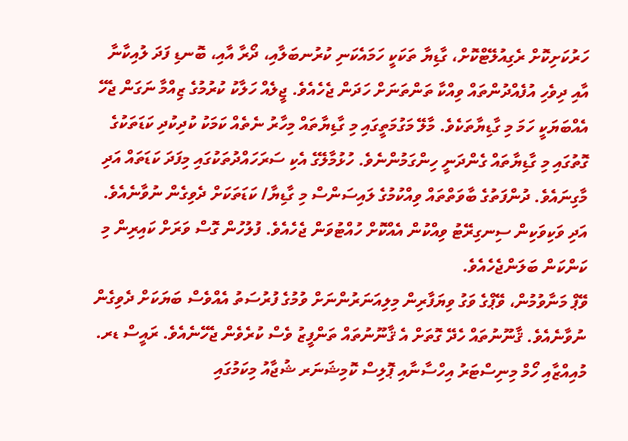ހަރުކަށިކޮށް ރެގިއުލޭޓްކޮށް، ގާޑިޔާ ތަކަކީ ހަމައެކަނި ކުރުނބަލާއި، ދޯރާ އާއި، ބޮނޑި ފަދަ ލުއިކާނާ އާއި ދިވެހި އުފެއްދުންތައް ވިއްކާ ތަންތަނަށް ހަދަން ޖެހެއެވެ. ޖީލެއް ހަލާކު ކުރުމުގެ ޒިއްމާ ނަގަން ޖެހޭ އެއްބަޔަކީ ހަމަ މި ގާޑިޔާތަކެވެ. މާލޭ މަގުމަތީގައި މި ގާޑިޔާތައް މިހާރު ނެތެއް ކަމަކު ކުދިކުދި ކަޑަތަކުގެ ގޮތުގައި މި ގާޑިޔާތައް ގެންދަނީ ހިންގަމުންނެވެ. ހުޅުމާލޭގެ އެކި ސަރަހައްދުތަކުގައި މިފަދަ ކަޑަތައް އަދި މާގިނައެވެ. ދުންފަތުގެ ބާވަތްތައް ވިއްކުމުގެ ލައިސަންސް މި ގާޑިޔާ/ ކަޑަތަކަށް ދެވިގެން ނުވާނެއެވެ. އަދި ވަކިވަކިން ސިނގިރޭޓު ވިއްކުން އެއްކޮށް ހުއްޓުވަން ޖެހެއެވެ. ފުލުހުން ގޮސް ވަރަށް ކައިރިން މި ކަންކަން ބަލަންޖެހެއެވެ.
ވޭޕް މަނާވުމުން، ވޭޕްގެ ވަގު ވިޔަފާރިން މިލިއަނަރުންނަށް ވުމުގެ ފުރުސަތު އެއްވެސް ބަޔަކަށް ދެވިގެން ނުވާނެއެވެ. ޤާނޫނުތައް ހެދޭ ގޮތަށް އެ ޤާނޫނުތައް ތަންފީޒު ވެސް ކުރެވެން ޖެހޭނެއެވެ. ރައީސް ޑރ. މުއިއްޒާއި ހޯމް މިނިސްޓަރު އިހްސާނާއި ޕޮލިސް ކޮމިޝަނަރ ޝުޖާއު މިކަމުގައި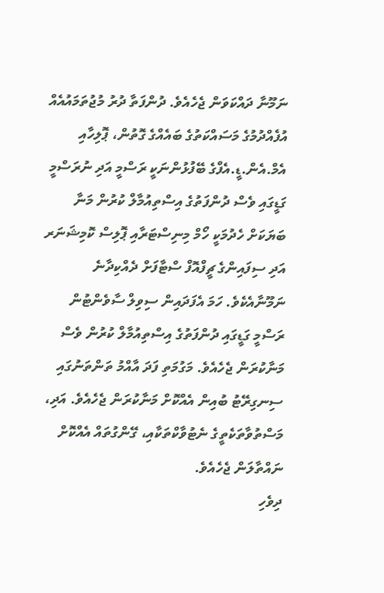ނަމޫނާ ދައްކަވަން ޖެހެއެވެ. ދުންފަތާ ދުރު މުޖުތަމައުއެއް އުފެއްދުމުގެ މަސައްކަތުގެ ބައެއްގެ ގޮތުން، ޕޮލިހާއި އެމް.އެން.ޑީ.އެފްގެ ބޭފުޅުންނަކީ ރަސްމީ އަދި ނުރަސްމީ ގަޑީގައި ވެސް ދުންފަތުގެ އިސްތިއުމާލް ކުރުން މަނާ ބަޔަކަށް ހެދުމަކީ ހޯމް މިނިސްޓަރާއި ޕޮލިސް ކޮމިޝަނަރ އަދި ސިފައިންގެ ޗީފްއޮފް ސްޓާފަށް ދެއްކިދާނެ ނަމޫނާއެކެވެ. ހަމަ އެފަދައިން ސިވިލް ސާވެންޓުން ރަސްމީ ގަޑީގައި ދުންފަތުގެ އިސްތިއުމާލް ކުރުން ވެސް މަނާކުރަން ޖެހެއެވެ. މަގުމަތި ފަދަ އާއްމު ތަންތަނުގައި ސިނގިރޭޓު ބުއިން އެއްކޮށް މަނާކުރަން ޖެހެއެވެ. އަދި، މަސްތުވާތަކެތީގެ ނެޓުވާކްތަކާއި، ގޭންގުތައް އެއްކޮށް ނައްތާލަން ޖެހެއެވެ.
ދިވެހި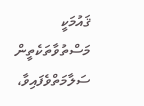ޤައުމަކީ މަސްތުވާތަކެތީން ސަލާމަތްވެފައިވާ،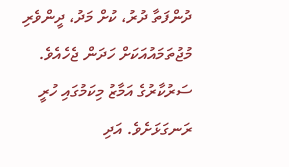ދުންފަތާ ދުރު، ކުށް މަދު، ދީންވެރި މުޖުތަމައުއަކަށް ހަދަން ޖެހެއެވެ. ސަރުކާރުގެ އަމާޒު މިކަމުގައި ހުރީ ރަނގަޅަށެވެ. އަދި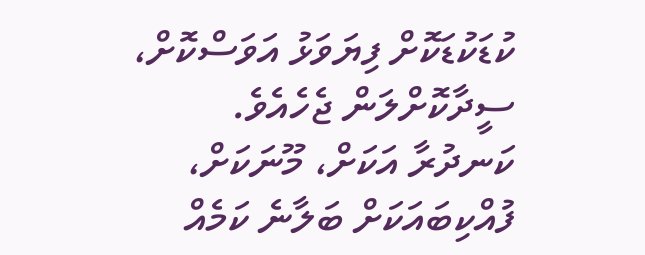ކުޑަކުޑަކޮށް ފިޔަވަޅު އަވަސްކޮށް، ސީދާކޮށްލަން ޖެހެއެވެ. ކަނދުރާ އަކަށް، މޫނަކަށް، ފުއްކިބައަކަށް ބަލާނެ ކަމެއް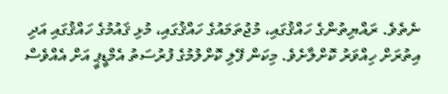ނެތެވެ. ރައްޔިތުންގެ ހައްޤުގައި، މުޖުތަމައުގެ ހައްޤުގައި، މުޅި ޤައުމުގެ ހައްޤުގައި އަދި އިތުރަށް ހިއްވަރު ކޮށްލާށެވެ. މިކަން ފޭލި ކޮށްލުމުގެ ފުރުސަތު އެމްޑީޕީ އަށް އެއްވެސް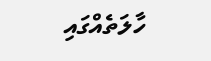ހާލަތެއްގައި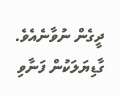ދީގެން ނުވާނެއެވެ. ގާޑިޔަލަކުން ފަނާވި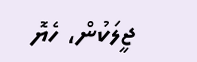ޖީލަކުން، ހެޔޮ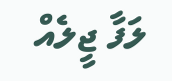ލަފާ ޖީލެއް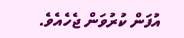އުފަން ކުރުވަން ޖެހެއެވެ.